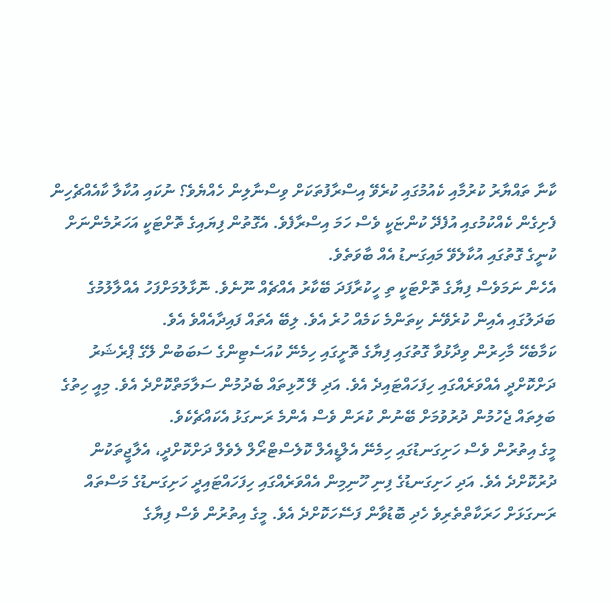ކާނާ ތައްޔާރު ކުރުމާއި ކެއުމުގައި ކުރެވޭ އިސްރާފުތަކަށް ވިސްނާލިން ހެއްޔެވެ؟ ނުކައި އުކާލާ ކާއެއްޗެހިން ފެށިގެން ކެއްކުމުގއި އުފެދޭ ކުންޏަކީ ވެސް ހަމަ އިސްރާފެވެ. އެގޮތުން ފިޔައިގެ ތޮށްޓަކީ އަހަރުމެންނަށް ކުނީގެ ގޮތުގައި އުކާލެވޭ މައިގަނޑު އެއް ބާވަތެވެ.
އެހެން ނަމަވެސް ފިޔާގެ ތޮށްޓަކީ ތި ހީކުރާފަދަ ބޭކާރު އެއްޗެއް ނޫނެވެ. ނޮޅާލުމަށްފަހު އެއްލާލުމުގެ ބަދަލުގައި އެއިން ކުރެވޭނެ ކިތަންމެ ކަމެއް ހުރެ އެވެ. ލިބޭ އެތައް ފައިދާއެއްވެ އެވެ.
ކަމާބެހޭ މާހިރުން ވިދާޅުވާ ގޮތުގައި ފިޔާގެ ތޮށީގައި ހިމެނޭ ކުއަސެޓިންގެ ސަބަބުން ލޭގެ ޕްރެޝަރު ދަށްކޮށްދީ އެއްވަރެއްގައި ހިފަހައްޓައިދެ އެވެ. އަދި ލޭ ހޮޅިތައް ބެދުމުން ސަލާމަތްކޮށްދެ އެވެ. މިއީ ހިތުގެ ބަލިތައް ޖެހުމުން ދުރުވުމަށް ބޭނުން ކުރަން ވެސް އެންމެ ރަނގަޅު އެކައްޗެކެވެ.
މީގެ އިތުރުން ވެސް ހަށިގަނޑުގައި ހިމެނޭ އެލްޑީއެލް ކޮލެސްޓްރޯލް ލެވެލް ދަށްކޮށްދީ، އެލާޖީތަކުން ދުރުކޮށްދެ އެވެ. އަދި ހަށިގަނޑުގެ ފިނި ހޫނިމިން އެއްވަރެއްގައި ހިފަހައްޓައިދީ ހަށިގަނޑުގެ މަސްތައް ރަނގަޅަށް ހަރަކާތްތެރިވެ ހެދި ބޮޑުވާން ފަސޭހަކޮށްދެ އެވެ. މީގެ އިތުރުން ވެސް ފިޔާގެ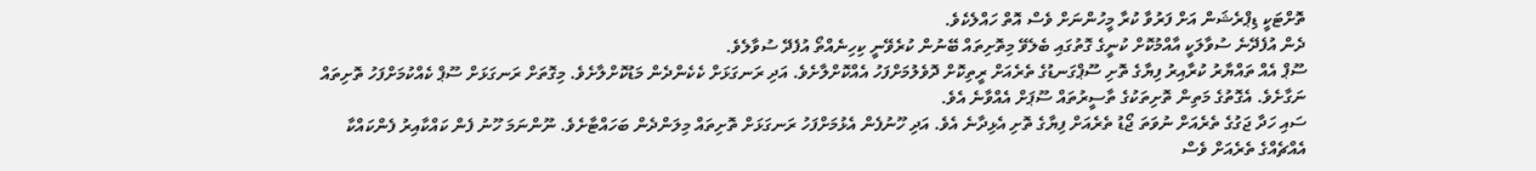ތޮށްޓަކީ ޑިޕްރެޝަން އަށް ފަރުވާ ކުރާ މީހުންނަށް ވެސް އޮތް ހައްލެކެވެ.
ދެން އުފެދޭނެ ސުވާލަކީ އާއްމުކޮށް ކުނީގެ ގޮތުގައި ބެލެވޭ މިތޮށިތައް ބޭނުން ކުރެވޭނީ ކިހިނެއްތޯ އުފެދޭ ސުވާލެވެ.
ސޫޕް އެއް ތައްޔާރު ކުރާއިރު ފިޔާގެ ތޮށި ސޫޕްގަނޑުގެ ތެރެއަށް ރީތިކޮށް ދޮވެލުމަށްފަހު އެއްކޮށްލާށެވެ. އަދި ރަނގަޅަށް ކެކެންދެން މަޑުކޮށްލާށެވެ. މިގޮތަށް ރަނގަޅަށް ސޫޕް ކެއްކުމަށްފަހު ތޮށިތައް ނަގާށެވެ. އެގޮތުގެ މަތިން ތޮށިތަކުގެ ތާސީރުތައް ސޫޕަށް އެއްވާނެ އެވެ.
ސައި ހަދާ ޖަގުގެ ތެރެއަށް ނުވަތަ ޖޯޑު ތެރެއަށް ފިޔާގެ ތޮށި އެޅިދާނެ އެވެ. އަދި ހޫނުފެން އެޅުމަށްފަހު ރަނގަޅަށް ތޮށިތައް މިލަންދެން ބަހައްޓާށެވެ. ނޫންނަމަ ހޫނު ފެން ކައްކާއިރު ފެންކައްކާ އެއްޗެއްގެ ތެރެއަށް ވެސް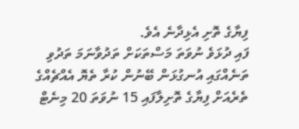ފިޔާގެ ތޮށި އެޅިދާނެ އެވެ.
ފައި ދުޅަވެ ނުވަތަ މަސްތަކަށް ތަދުވާނަމަ ތަދުވި ތަނެއްގައި އުނގުޅަން ބޭނުން ކުރާ ތެޔޮ އެއްޗެއްގެ ތެރެއަށް ފިޔާގެ ތޮށިލާފައި 15 ނުވަތަ 20 މިނެޓް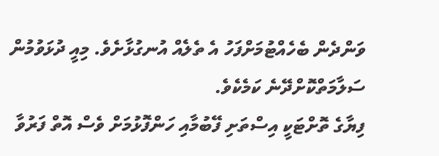ވަންދެން ބެހެއްޓުމަށްފަހު އެ ތެލެއް އުނގުޅާށެވެ. މިއީ ދުޅަވުމުން ސަލާމަތްކޮށްދޭނެ ކަމެކެވެ.
ފިޔާގެ ތޮށްޓަކީ އިސްތަށި ފޭބުމާއި ހަންފޮޅުމަށް ވެސް އޮތް ފަރުވާ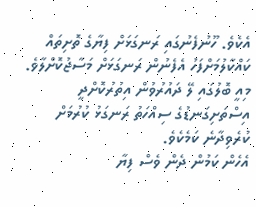އެކެވެ. ހޫނުފެނުގައި ރަނގަޅަށް ފިޔާގެ ތޮށިތައް ކައްކާލުމަށްފަހު އެފެނުން ރަނގަޅަށް މަސާޖުކޮށްލާވެ. މިއީ ބޮލުގައި ލޭ ދައުރުވުން އިތުރުކޮށްދީ އިސްތަށިގަނޑުގެ ސިއްހަތު ރަނގަޅު ކުރުމަށް ކުރެވިދާނެ ކަމެކެވެ.
އެހެން ކަމުން ދެން ވެސް ފިޔާ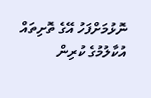ނޮޅުމަށްފަހު އޭގެ ތޮށިތައް އުކާލުމުގެ ކުރިން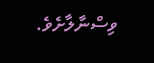ވިސްނާލާށެވެ.